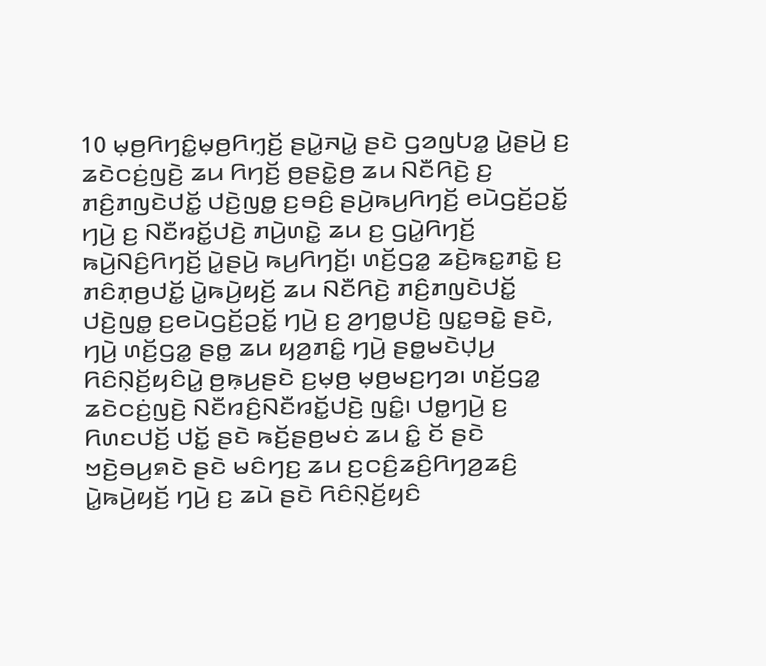10 ꤗ꤫ꤥ꤬ꤖꤚꤢꤨ꤭ꤗ꤫ꤥ꤬ꤖꤚ꤫ꤢꤩ꤬ ꤔꤣꤧ꤭ꤏꤣꤧ꤭ ꤔꤢꤧ ꤞꤤꤜꤝꤤ꤭ ꤣꤧ꤭ꤔꤣꤧ꤬ ꤢ꤬ ꤘꤢꤧꤍꤢꤦ꤬ꤜꤢꤧ꤬ ꤘꤣ ꤖꤚꤢꤩ꤬ ꤥ꤬ꤔꤢꤧ꤭ꤥ꤬ ꤘꤣ ꤡꤢꤪꤖꤢꤧ꤬ ꤢ꤬ ꤊꤢꤨ꤬ꤊꤜꤢꤧꤓꤢꤩ꤭ ꤓꤢꤧ꤬ꤜꤥ꤭ ꤢ꤬ꤋꤢꤨ꤬ ꤔꤣꤧ꤬ꤒꤣ꤬ꤖꤚꤢꤩ꤬ ꤕꤣꤧꤞꤢꤩ꤬ꤑꤢꤩ꤭ ꤚꤣꤧ꤬ ꤢ꤬ ꤡꤢꤪꤙꤢꤩ꤭ꤓꤢꤧ꤬ ꤊꤣꤧ꤬ꤛꤢꤧ꤭ ꤘꤣ ꤢ꤬ ꤞꤣꤧ꤭ꤖꤚꤢꤩ꤬ ꤒꤣꤧ꤬ꤡꤢꤨ꤬ꤖꤚꤢꤩ꤬ ꤣꤧ꤭ꤔꤣꤧ꤬ ꤒꤣ꤬ꤖꤚꤢꤩ꤬꤯ ꤛꤢꤩ꤬ꤞꤤ꤭ ꤘꤢꤧ꤬ꤒꤢ꤭ꤊꤢꤧ꤭ ꤢ꤬ ꤊꤢꤨꤊ꤫ꤥ꤬ꤓꤢꤩ꤭ ꤣꤧ꤭ꤒꤣꤧ꤬ꤟꤢꤩ꤬ ꤘꤣ ꤡꤢꤪꤖꤢꤧ꤬ ꤊꤢꤨ꤬ꤊꤜꤢꤧꤓꤢꤩ꤭ ꤓꤢꤧ꤬ꤜꤥ꤭ ꤢ꤬ꤕꤣꤧꤞꤢꤩ꤬ꤑꤢꤩ꤭ ꤚꤣꤧ꤬ ꤢ꤬ ꤤ꤬ꤚꤥ꤭ꤓꤢꤧ꤬ ꤜꤢ꤭ꤋꤢꤧ꤭ ꤔꤢꤧ,
ꤚꤣꤧ꤬ ꤛꤢꤩ꤬ꤞꤤ꤭ ꤔꤥ꤭ ꤘꤣ ꤟꤤ꤬ꤊꤢꤨ꤭ ꤚꤣꤧ꤬ ꤔꤥ꤭ꤗꤢꤧꤓ꤫ꤣ꤬ ꤖꤢꤨꤡ꤫ꤢꤩ꤬ꤟꤢꤨꤣꤧ꤭ ꤥ꤬ꤒ꤫ꤣ꤬ꤔꤢꤧ ꤢ꤬ꤗ꤫ꤥ꤬ ꤗ꤫ꤥ꤬ꤗꤢ꤬ꤚꤤ꤯ ꤛꤢꤩ꤬ꤞꤤ꤭ ꤘꤢꤧꤍꤢꤦ꤬ꤜꤢꤧ꤬ ꤡꤢꤪꤙꤢꤨ꤬ꤡꤢꤪꤙꤢꤩ꤭ꤓꤢꤧ꤬ ꤜꤢꤨ꤭꤯ ꤓꤥ꤭ꤚꤣꤧ꤬ ꤢ꤬ ꤖꤛꤢꤓꤢꤩ꤬ ꤓꤢꤩ꤭ ꤔꤢꤧ ꤒꤢꤩ꤬ꤔꤥ꤬ꤗꤢꤦ ꤘꤣ ꤢꤨ꤭ ꤢꤩ ꤔꤢꤧ ꤠꤢꤧ꤬ꤋꤣ꤬ꤎꤢꤧ ꤔꤢꤧ ꤗꤢꤨꤚꤢ꤬ ꤘꤣ ꤢ꤬ꤍꤢꤨ꤬ꤘꤢꤨ꤬ꤖꤚꤤ꤬ꤘꤢꤨ꤬ ꤣꤧ꤭ꤒꤣꤧ꤬ꤟꤢꤩ꤬ ꤚꤣꤧ꤬ ꤢ꤬ ꤘꤣꤧ ꤔꤢꤧ ꤖꤢꤨꤡ꤫ꤢꤩ꤬ꤟꤢꤨ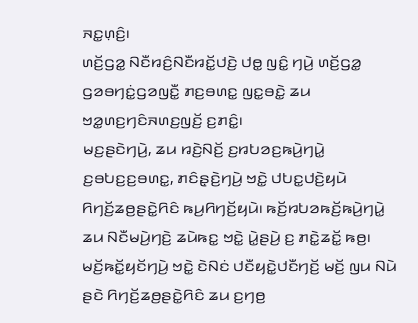ꤏꤢ꤭ꤛ꤫ꤢꤨ꤬꤯
ꤛꤢꤩ꤬ꤞꤤ꤭ ꤡꤢꤪꤙꤢꤨ꤬ꤡꤢꤪꤙꤢꤩ꤭ꤓꤢꤧ꤬ ꤓꤥ꤭ ꤜꤢꤨ꤭ ꤚꤣꤧ꤬ ꤛꤢꤩ꤬ꤞꤤ꤭ ꤞꤤꤋꤚꤢꤦ꤭ꤞꤤꤜꤢꤪ꤭ ꤊꤢ꤬ꤋꤛꤢ꤭ ꤜꤢ꤭ꤋꤢꤧ꤭ ꤘꤣ ꤠꤤ꤭ꤛꤢ꤬ꤚꤢꤨꤏꤛꤢ꤬ꤜꤢꤩ꤬ ꤢ꤬ꤊꤢꤨ꤭꤯
ꤗꤢ꤬ꤔꤢꤧꤚꤣꤧ꤬, ꤘꤣ ꤙꤢꤧ꤬ꤡꤢꤩ꤬ ꤢ꤬ꤙꤝꤤꤢ꤬ꤒꤣꤧ꤬ꤚꤣꤧ꤭ ꤢ꤬ꤋꤝꤢ꤬ꤢ꤬ꤋꤛꤢ꤭, ꤊꤢꤨꤔ꤫ꤢꤧ꤬ꤚꤣꤧ꤬ ꤠꤢꤧ꤭ ꤓꤝꤢ꤭ꤓꤢꤧ꤬ꤟꤣꤧ ꤖꤚꤢꤩ꤬ꤘꤥ꤬ꤔꤢꤧ꤭ꤖꤢꤨ ꤒꤣ꤬ꤖꤚꤢꤩ꤬ꤟꤣꤧ꤯ ꤒꤢꤩ꤬ꤙꤝꤤꤒꤢꤩ꤬ꤒꤣꤧ꤬ꤚꤣꤧ꤭ ꤘꤣ ꤡꤢꤪꤗꤣꤧ꤬ꤚꤢꤧ꤬ ꤘꤣꤧꤒꤢ꤭ ꤠꤢꤧ꤭ ꤣꤧ꤭ꤔꤣꤧ꤬ ꤢ꤬ ꤊꤢꤧ꤭ꤘꤢꤩ꤭ ꤒꤥ꤬꤯ ꤗꤢꤩ꤬ꤒꤢꤩ꤭ꤟꤢꤩꤚꤣꤧ꤬ ꤠꤢꤧ꤭ ꤢꤧꤡꤢꤦ ꤓꤢꤪꤟꤢꤧ꤭ꤓꤢꤪꤚꤢꤩ꤬ ꤗꤢꤩ꤬ ꤜꤣ ꤡꤣꤧ ꤔꤢꤧ ꤖꤚꤢꤩ꤬ꤘꤥ꤬ꤔꤢꤧ꤭ꤖꤢꤨ ꤘꤣ ꤢ꤬ꤚꤥ꤬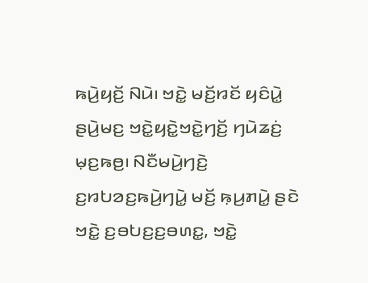ꤒꤣꤧ꤬ꤟꤢꤩ꤬ ꤡꤣꤧ꤯ ꤠꤢꤧ꤭ ꤗꤢꤩ꤬ꤙꤢꤩ ꤟꤢꤨꤣꤧ꤭ ꤔꤣꤧ꤬ꤗꤢ꤬ ꤠꤢꤧ꤭ꤟꤢꤧ꤭ꤠꤢꤧ꤭ꤚꤢꤩ꤬ ꤚꤣꤧꤘꤢꤦ꤬ ꤗ꤫ꤢ꤬ꤒꤥ꤬꤯ ꤡꤢꤪꤗꤣꤧ꤬ꤚꤢꤧ꤬ ꤢ꤬ꤙꤝꤤꤢ꤬ꤒꤣꤧ꤬ꤚꤣꤧ꤭ ꤗꤢꤩ꤬ ꤒ꤫ꤣ꤬ꤊꤣꤧ꤭ ꤔꤢꤧ ꤠꤢꤧ꤭ ꤢ꤬ꤋꤝꤢ꤬ꤢ꤬ꤋꤛꤢ꤭, ꤠꤢꤧ꤭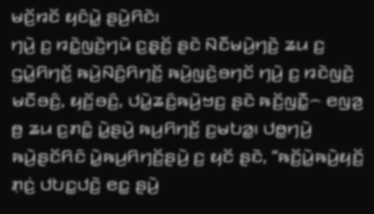ꤗꤢꤩ꤬ꤙꤢꤩ ꤟꤢꤨꤣꤧ꤭ ꤔꤣꤧ꤬ꤖꤢꤧ꤯
ꤚꤣꤧ꤬ ꤢ꤬ ꤙꤢꤧ꤭ꤜꤢꤧ꤬ꤚꤣꤧ ꤢ꤬ꤔ꤫ꤢꤩ꤬ ꤔꤢꤧ ꤡꤢꤪꤗꤣꤧ꤬ꤚꤢꤧ꤬ ꤘꤣ ꤢ꤬ ꤞꤣꤧ꤭ꤖꤚꤢꤩ꤬ ꤒꤣꤧ꤬ꤡꤢꤨ꤬ꤖꤚꤢꤩ꤬ ꤒꤣꤧ꤬ꤜꤢꤧ꤬ꤋꤚꤢꤩ ꤚꤣꤧ꤬ ꤢ꤬ ꤙꤢꤧꤜꤢꤧ꤬ ꤗꤢꤪꤋꤢꤨ꤬, ꤟꤢꤩ꤬ꤋꤢꤨ꤬, ꤓꤣꤧ꤭ꤘꤢꤨ꤬ꤒꤣꤧ꤬ꤠꤢ꤬ ꤔꤢꤧ ꤒꤢꤩ꤬ꤜꤢꤪ꤭꤮ ꤕꤜꤤ꤬ ꤥ꤬ ꤘꤣ ꤢ꤬ꤊꤢꤨ꤭ ꤣꤧ꤭ꤔꤣꤧ꤬ ꤒꤣ꤬ꤖꤚꤢꤩ꤬ ꤢ꤬ꤗꤝꤤ꤭꤯ ꤓꤥ꤭ꤚꤣꤧ꤬ ꤒꤣꤧ꤬ꤔꤢꤩꤖꤢꤨ ꤣꤧ꤭ꤒꤣ꤬ꤖꤚꤢꤩ꤬ꤔꤣꤧ꤬ ꤢ꤬ ꤟꤢꤩ ꤔꤢꤧ, “ꤒꤢꤩ꤬ꤣꤧ꤭ꤒꤣꤧ꤬ꤟꤢꤩ꤬ ꤊ꤫ꤢꤦ꤬ ꤓꤝꤢ꤭ꤓꤢꤧ꤬ ꤕꤢ꤭ ꤔꤣꤧ꤬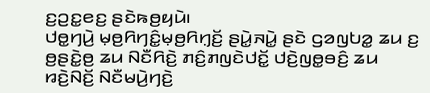ꤢ꤬ꤑꤢ꤭ꤕꤢ꤬ ꤔꤢꤧꤒꤥ꤬ꤟꤣꤧ꤯
ꤓꤥ꤭ꤚꤣꤧ꤬ ꤗ꤫ꤥ꤬ꤖꤚꤢꤨ꤭ꤗ꤫ꤥ꤬ꤖꤚ꤫ꤢꤩ꤬ ꤔꤣꤧ꤭ꤏꤣꤧ꤭ ꤔꤢꤧ ꤞꤤꤜꤝꤤ꤭ ꤘꤣ ꤢ꤬ ꤥ꤬ꤔꤢꤧ꤭ꤥ꤬ ꤘꤣ ꤡꤢꤪꤖꤢꤧ꤬ ꤊꤢꤨ꤬ꤊꤜꤢꤧꤓꤢꤩ꤭ ꤓꤢꤧ꤬ꤜꤥ꤭ꤋꤢꤨ꤬ ꤘꤣ ꤙꤢꤧ꤬ꤡꤢꤩ꤬ ꤡꤢꤪꤗꤣꤧ꤬ꤚꤢꤧ꤬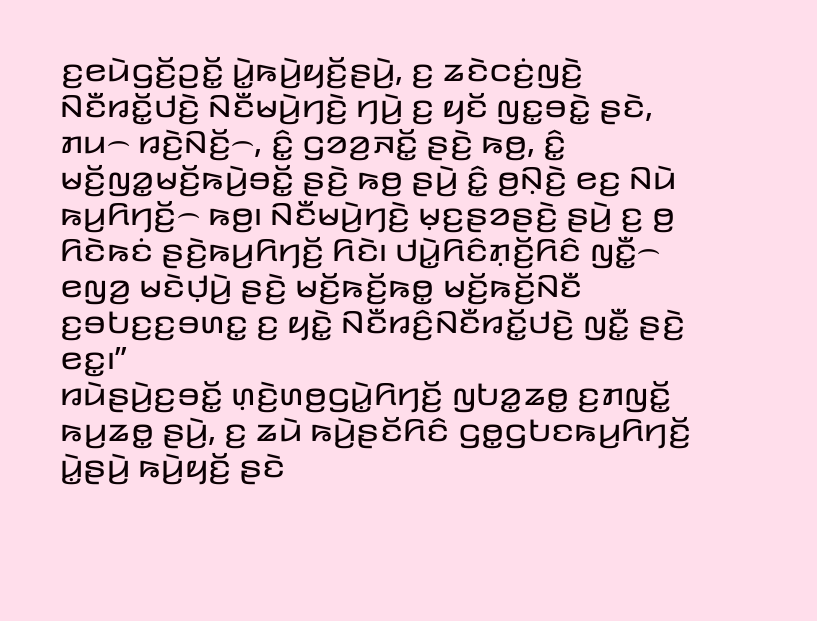ꤢ꤬ꤕꤣꤧꤞꤢꤩ꤬ꤑꤢꤩ꤭ ꤣꤧ꤭ꤒꤣꤧ꤬ꤟꤢꤩ꤬ꤔꤣꤧ꤬, ꤢ꤬ ꤘꤢꤧꤍꤢꤦ꤬ꤜꤢꤧ꤬ ꤡꤢꤪꤙꤢꤩ꤭ꤓꤢꤧ꤬ ꤡꤢꤪꤗꤣꤧ꤬ꤚꤢꤧ꤬ ꤚꤣꤧ꤬ ꤢ꤬ ꤟꤢꤩ ꤜꤢ꤭ꤋꤢꤧ꤭ ꤔꤢꤧ,
ꤊꤣ꤮ ꤙꤢꤧ꤬ꤡꤢꤩ꤬꤮, ꤢꤨ꤭ ꤞꤤꤤ꤬ꤏꤢꤩ꤭ ꤔꤢꤧ꤬ ꤒꤥ꤬, ꤢꤨ꤭ ꤗꤢꤩ꤬ꤜꤤ꤭ꤗꤢꤩ꤬ꤒꤣꤧ꤬ꤋꤢꤩ꤭ ꤔꤢꤧ꤬ ꤒꤥ꤬ ꤔꤣꤧ꤬ ꤢꤨ꤭ ꤥ꤬ꤡ꤫ꤢꤧ꤬ ꤕꤢ꤬ ꤡꤣꤧ ꤒꤣ꤬ꤖꤚꤢꤩ꤬꤮ ꤒꤥ꤬꤯ ꤡꤢꤪꤗꤣꤧ꤬ꤚꤢꤧ꤬ ꤗ꤫ꤢ꤬ꤔꤤꤔꤢꤧ꤬ ꤔꤣꤧ꤬ ꤢ꤬ ꤥ꤬ ꤖꤢꤧꤒꤢꤦ ꤔꤢꤧ꤬ꤒꤣ꤬ꤖꤚꤢꤩ꤬ ꤖꤢꤧ꤯ ꤓꤣꤧ꤭ꤖꤢꤨꤊ꤫ꤢꤩ꤬ꤖꤢꤨ ꤜꤢꤪ꤭꤮ ꤕꤜꤤ꤬ ꤗꤢꤧꤓ꤫ꤣꤧ꤬ ꤔꤢꤧ꤬ ꤗꤢꤩ꤬ꤒꤢꤩ꤬ꤒꤥ꤭ ꤗꤢꤩ꤬ꤒꤢꤩ꤬ꤡꤢꤪ ꤢ꤬ꤋꤝꤢ꤬ꤢ꤬ꤋꤛꤢ꤭ ꤢ꤬ ꤟꤢꤧ꤭ ꤡꤢꤪꤙꤢꤨ꤬ꤡꤢꤪꤙꤢꤩ꤭ꤓꤢꤧ꤬ ꤜꤢꤪ꤭ ꤔꤢꤧ꤬ ꤕꤢ꤭꤯”
ꤙꤣꤧꤔꤣꤧ꤬ꤢ꤬ꤋꤢꤩ꤭ ꤛ꤫ꤢꤧ꤬ꤛꤥ꤬ꤞꤣꤧ꤭ꤖꤚꤢꤩ꤬ ꤜꤝꤤ꤭ꤘꤥ꤭ ꤢ꤬ꤊꤜꤢꤩ꤭ ꤒꤣ꤬ꤘꤥ꤭ ꤔꤣꤧ꤬, ꤢ꤬ ꤘꤣꤧ ꤒꤣꤧ꤬ꤔꤢꤩꤖꤢꤨ ꤞꤥ꤭ꤞꤝꤢꤒꤣ꤬ꤖꤚꤢꤩ꤬ ꤣꤧ꤭ꤔꤣꤧ꤬ ꤒꤣꤧ꤬ꤟꤢꤩ꤬ ꤔꤢꤧ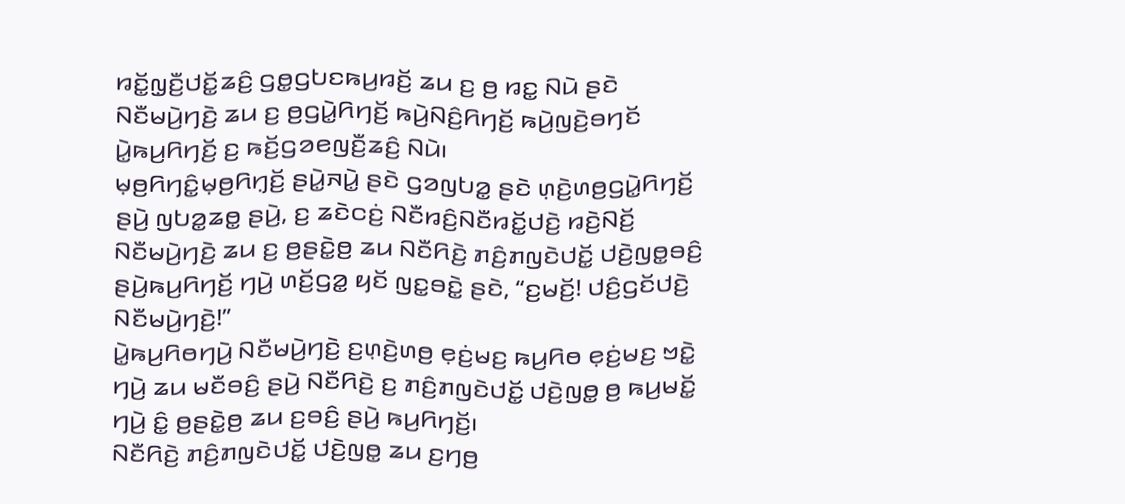ꤙꤢꤩ꤭ꤜ꤫ꤢꤪ꤬ꤓꤢꤩ꤭ꤘꤢꤨ꤬ ꤞꤥ꤭ꤞꤝꤢꤒꤣ꤬ꤙꤢꤩ꤬ ꤘꤣ ꤢ꤬ ꤥ꤬ ꤙꤢ꤭ ꤡꤣꤧ ꤔꤢꤧ ꤡꤢꤪꤗꤣꤧ꤬ꤚꤢꤧ꤬ ꤘꤣ ꤢ꤬ ꤥ꤬ꤞꤣꤧ꤭ꤖꤚꤢꤩ꤬ ꤒꤣꤧ꤬ꤡꤢꤨ꤬ꤖꤚꤢꤩ꤬ ꤒꤣꤧ꤬ꤜꤢꤧ꤬ꤋꤚꤢꤩ ꤣꤧ꤭ꤒꤣ꤬ꤖꤚꤢꤩ꤬ ꤢ꤬ ꤒꤢꤩ꤬ꤞꤤꤕꤜꤢꤪ꤬ꤘꤢꤨ꤬ ꤡꤣꤧ꤯
ꤗ꤫ꤥ꤬ꤖꤚꤢꤨ꤭ꤗ꤫ꤥ꤬ꤖꤚ꤫ꤢꤩ꤬ ꤔꤣꤧ꤭ꤏꤣꤧ꤭ ꤔꤢꤧ ꤞꤤꤜꤝꤤ꤭ ꤔꤢꤧ ꤛ꤫ꤢꤧ꤬ꤛꤥ꤬ꤞꤣꤧ꤭ꤖꤚꤢꤩ꤬ ꤔꤣꤧ꤬ ꤜꤝꤤ꤭ꤘꤥ꤭ ꤔꤣꤧ꤬, ꤢ꤬ ꤘꤢꤧꤍꤢꤦ꤬ ꤡꤢꤪꤙꤢꤨ꤬ꤡꤢꤪꤙꤢꤩ꤭ꤓꤢꤧ꤬ ꤙꤢꤧ꤬ꤡꤢꤩ꤬ ꤡꤢꤪꤗꤣꤧ꤬ꤚꤢꤧ꤬ ꤘꤣ ꤢ꤬ ꤥ꤬ꤔꤢꤧ꤭ꤥ꤬ ꤘꤣ ꤡꤢꤪꤖꤢꤧ꤬ ꤊꤢꤨ꤬ꤊꤜꤢꤧꤓꤢꤩ꤭ ꤓꤢꤧ꤬ꤜꤥ꤭ꤋꤢꤨ꤬ ꤔꤣꤧ꤬ꤒꤣ꤬ꤖꤚꤢꤩ꤬ ꤚꤣꤧ꤬ ꤛꤢꤩ꤬ꤞꤤ꤭ ꤟꤢꤩ ꤜꤢ꤭ꤋꤢꤧ꤭ ꤔꤢꤧ, “ꤢ꤬ꤗꤢꤩ꤬! ꤓꤢꤨ꤬ꤞꤢꤩꤓꤢꤧ꤬ ꤡꤢꤪꤗꤣꤧ꤬ꤚꤢꤧ꤬!”
ꤣꤧ꤭ꤒꤣ꤬ꤖꤥꤚꤣꤧ꤬ ꤡꤢꤪꤗꤣꤧ꤬ꤚꤢꤧ꤬ ꤢ꤬ꤛ꤫ꤢꤧ꤬ꤛꤥ꤬ ꤕ꤫ꤢꤦ꤬ꤗꤢ꤬ ꤒꤣ꤬ꤖꤥ ꤕ꤫ꤢꤦ꤬ꤗꤢ꤬ ꤠꤢꤧ꤭ ꤚꤣꤧ꤬ ꤘꤣ ꤗꤢꤪꤋꤢꤨ꤬ ꤔꤣꤧ꤬ ꤡꤢꤪꤖꤢꤧ꤬ ꤢ꤬ ꤊꤢꤨ꤬ꤊꤜꤢꤧꤓꤢꤩ꤭ ꤓꤢꤧ꤬ꤜꤥ꤭ ꤥ꤬ ꤒꤣ꤬ꤗꤢꤩ꤭ ꤚꤣꤧ꤬ ꤢꤨ꤭ ꤥ꤬ꤔꤢꤧ꤭ꤥ꤬ ꤘꤣ ꤢ꤬ꤋꤢꤨ꤬ ꤔꤣꤧ꤬ ꤒꤣ꤬ꤖꤚꤢꤩ꤬꤯
ꤡꤢꤪꤖꤢꤧ꤬ ꤊꤢꤨ꤬ꤊꤜꤢꤧꤓꤢꤩ꤭ ꤓꤢꤧ꤬ꤜꤥ꤭ ꤘꤣ ꤢ꤬ꤚꤥ꤬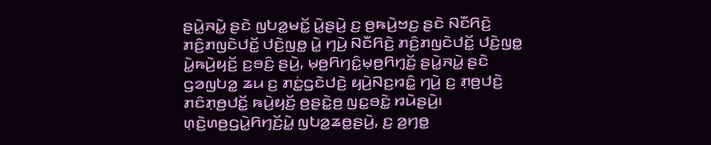ꤔꤣꤧ꤭ꤏꤣꤧ꤭ ꤔꤢꤧ ꤜꤝꤤ꤭ꤗꤢꤩ꤭ ꤣꤧ꤭ꤔꤣꤧ꤬ ꤢ꤬ ꤥ꤬ꤒꤣꤧ꤬ꤠꤢ꤬ ꤔꤢꤧ ꤡꤢꤪꤖꤢꤧ꤬ ꤊꤢꤨ꤬ꤊꤜꤢꤧꤓꤢꤩ꤭ ꤓꤢꤧ꤬ꤜꤥ꤭ ꤣꤧ꤭ ꤚꤣꤧ꤬ ꤡꤢꤪꤖꤢꤧ꤬ ꤊꤢꤨ꤬ꤊꤜꤢꤧꤓꤢꤩ꤭ ꤓꤢꤧ꤬ꤜꤥ꤭ ꤣꤧ꤭ꤒꤣꤧ꤬ꤟꤢꤩ꤬ ꤢ꤬ꤋꤢꤨ꤬ ꤔꤣꤧ꤬, ꤗ꤫ꤥ꤬ꤖꤚꤢꤨ꤭ꤗ꤫ꤥ꤬ꤖꤚ꤫ꤢꤩ꤬ ꤔꤣꤧ꤭ꤏꤣꤧ꤭ ꤔꤢꤧ ꤞꤤꤜꤝꤤ꤭ ꤘꤣ ꤢ꤬ ꤊꤢꤦ꤭ꤞꤢꤧꤓꤢꤧ꤬ ꤟꤣꤧ꤬ꤡꤢ꤬ꤙꤢꤨ꤭ ꤚꤣꤧ꤬ ꤢ꤬ ꤊ꤫ꤥ꤬ꤓꤢꤧ꤬ ꤊꤢꤨꤊ꤫ꤥ꤬ꤓꤢꤩ꤭ ꤒꤣꤧ꤬ꤟꤢꤩ꤬ ꤥ꤬ꤔꤢꤧ꤭ꤥ꤬ ꤜꤢ꤭ꤋꤢꤧ꤭ ꤙꤣꤧꤔꤣꤧ꤬꤯
ꤛ꤫ꤢꤧ꤬ꤛꤥ꤬ꤞꤣꤧ꤭ꤖꤚꤢꤩ꤬ꤣꤧ꤭ ꤜꤝꤤ꤭ꤘꤥ꤭ꤔꤣꤧ꤬, ꤢ꤬ ꤤ꤬ꤚꤥ꤭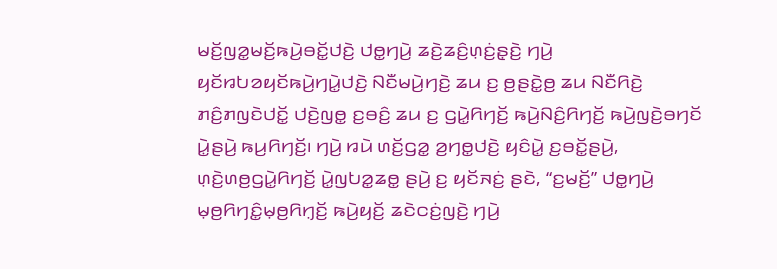ꤗꤢꤩ꤬ꤜꤤ꤭ꤗꤢꤩ꤬ꤒꤣꤧ꤬ꤋꤢꤩ꤭ꤓꤢꤧ꤬ ꤓꤥ꤭ꤚꤣꤧ꤬ ꤘꤢꤧ꤬ꤘꤢꤨ꤬ꤛ꤫ꤢꤦ꤬ꤔ꤫ꤢꤧ꤬ ꤚꤣꤧ꤬ ꤟꤢꤩꤙꤝꤤꤟꤢꤩꤒꤣꤧ꤬ꤚꤣꤧ꤭ꤓꤢꤧ꤬ ꤡꤢꤪꤗꤣꤧ꤬ꤚꤢꤧ꤬ ꤘꤣ ꤢ꤬ ꤥ꤬ꤔꤢꤧ꤭ꤥ꤬ ꤘꤣ ꤡꤢꤪꤖꤢꤧ꤬ ꤊꤢꤨ꤬ꤊꤜꤢꤧꤓꤢꤩ꤭ ꤓꤢꤧ꤬ꤜꤥ꤭ ꤢ꤬ꤋꤢꤨ꤬ ꤘꤣ ꤢ꤬ ꤞꤣꤧ꤭ꤖꤚꤢꤩ꤬ ꤒꤣꤧ꤬ꤡꤢꤨ꤬ꤖꤚꤢꤩ꤬ ꤒꤣꤧ꤬ꤜꤢꤧ꤬ꤋꤚꤢꤩ ꤣꤧ꤭ꤔꤣꤧ꤬ ꤒꤣ꤬ꤖꤚꤢꤩ꤬꤯ ꤚꤣꤧ꤬ ꤙꤣꤧ ꤛꤢꤩ꤬ꤞꤤ꤭ ꤤ꤬ꤚꤥ꤭ꤓꤢꤧ꤬ ꤟꤢꤨꤣꤧ꤭ ꤢ꤬ꤋꤢꤩ꤭ꤔꤣꤧ꤬,
ꤛ꤫ꤢꤧ꤬ꤛꤥ꤬ꤞꤣꤧ꤭ꤖꤚꤢꤩ꤬ ꤣꤧ꤭ꤜꤝꤤ꤭ꤘꤥ꤭ ꤔꤣꤧ꤬ ꤢ꤬ ꤟꤢꤩꤏꤢꤦ꤬ ꤔꤢꤧ, “ꤢ꤬ꤗꤢꤩ꤬” ꤓꤥ꤭ꤚꤣꤧ꤬ ꤗ꤫ꤥ꤬ꤖꤚꤢꤨ꤭ꤗ꤫ꤥ꤬ꤖꤚ꤫ꤢꤩ꤬ ꤒꤣꤧ꤬ꤟꤢꤩ꤬ ꤘꤢꤧꤍꤢꤦ꤬ꤜꤢꤧ꤬ ꤚꤣꤧ꤬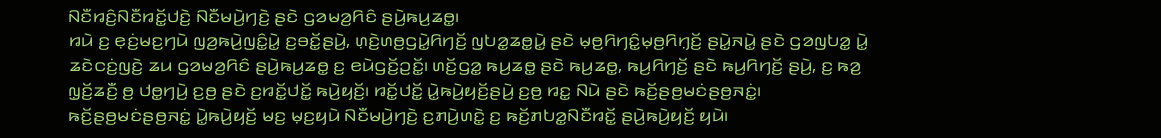ꤡꤢꤪꤙꤢꤨ꤬ꤡꤢꤪꤙꤢꤩ꤭ꤓꤢꤧ꤬ ꤡꤢꤪꤗꤣꤧ꤬ꤚꤢꤧ꤬ ꤔꤢꤧ ꤞꤤꤗꤤ꤬ꤖꤢꤨ ꤔꤣꤧ꤬ꤒꤣ꤬ꤘꤥ꤭꤯
ꤙꤣꤧ ꤢ꤬ ꤕ꤫ꤢꤦ꤬ꤗꤢ꤬ꤚꤣꤧ ꤜꤤ꤬ꤒꤣꤧ꤬ꤜꤢꤨ꤭ꤣꤧ꤭ ꤢ꤬ꤋꤢꤩ꤭ꤔꤣꤧ꤬, ꤛ꤫ꤢꤧ꤬ꤛꤥ꤬ꤞꤣꤧ꤭ꤖꤚꤢꤩ꤬ ꤜꤝꤤ꤭ꤘꤥ꤭ꤣꤧ꤭ ꤔꤢꤧ ꤗ꤫ꤥ꤬ꤖꤚꤢꤨ꤭ꤗ꤫ꤥ꤬ꤖꤚ꤫ꤢꤩ꤬ ꤔꤣꤧ꤭ꤏꤣꤧ꤭ ꤔꤢꤧ ꤞꤤꤜꤝꤤ꤭ ꤣꤧ꤭ ꤘꤢꤧꤍꤢꤦ꤬ꤜꤢꤧ꤬ ꤘꤣ ꤞꤤꤗꤤ꤬ꤖꤢꤨ ꤔꤣꤧ꤬ꤒꤣ꤬ꤘꤥ꤭ ꤢ꤬ ꤕꤣꤧꤞꤢꤩ꤬ꤑꤢꤩ꤭꤯ ꤛꤢꤩ꤬ꤞꤤ꤭ ꤒꤣ꤬ꤘꤥ꤭ ꤔꤢꤧ ꤒꤣ꤬ꤘꤥ꤭, ꤒꤣ꤬ꤖꤚꤢꤩ꤬ ꤔꤢꤧ ꤒꤣ꤬ꤖꤚꤢꤩ꤬ ꤔꤣꤧ꤬, ꤢ꤬ ꤒꤤ꤬ ꤜ꤫ꤢꤩ꤬ꤘꤢꤪ꤬ ꤥ꤬ ꤓꤥ꤭ꤚꤣꤧ꤬ ꤢ꤬ꤥ꤬ ꤔꤢꤧ ꤢ꤬ꤙꤢꤩ꤭ꤓꤢꤩ꤭ ꤒꤣꤧ꤬ꤟꤢꤩ꤬꤯ ꤙꤢꤩ꤭ꤓꤢꤩ꤭ ꤣꤧ꤭ꤒꤣꤧ꤬ꤟꤢꤩ꤬ꤔꤣꤧ꤬ ꤢ꤬ꤥ꤬ ꤙꤢ꤭ ꤡꤣꤧ ꤔꤢꤧ ꤒꤢꤩ꤬ꤔꤥ꤬ꤗꤢꤦꤔꤥ꤬ꤏꤢꤦ꤭꤯ ꤒꤢꤩ꤬ꤔꤥ꤬ꤗꤢꤦꤔꤥ꤬ꤏꤢꤦ꤭ ꤣꤧ꤭ꤒꤣꤧ꤬ꤟꤢꤩ꤬ ꤗꤢ꤬ ꤗ꤫ꤢ꤬ꤟꤣꤧ ꤡꤢꤪꤗꤣꤧ꤬ꤚꤢꤧ꤬ ꤢ꤬ꤊꤣꤧ꤬ꤛꤢꤧ꤭ ꤢ꤬ ꤒꤢꤩ꤬ꤊꤝꤤ꤭ꤡꤢꤪꤙꤢꤩ꤭ ꤔꤣꤧ꤬ꤒꤣꤧ꤬ꤟꤢꤩ꤬ ꤟꤣꤧ꤯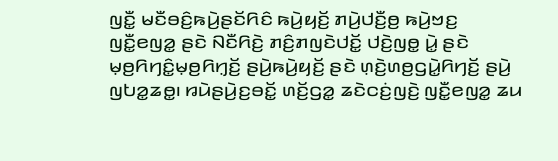ꤜꤢꤪ꤭ ꤗꤢꤪꤋꤢꤨ꤬ꤒꤣꤧ꤬ꤔꤢꤩꤖꤢꤨ ꤒꤣꤧ꤬ꤟꤢꤩ꤬ ꤊꤣꤧ꤬ꤓꤢꤪ꤬ꤥ꤬ ꤒꤣꤧ꤬ꤠꤢ꤬ ꤜꤢꤪ꤭ꤕꤜꤤ꤭ ꤔꤢꤧ ꤡꤢꤪꤖꤢꤧ꤬ ꤊꤢꤨ꤬ꤊꤜꤢꤧꤓꤢꤩ꤭ ꤓꤢꤧ꤬ꤜꤥ꤭ ꤣꤧ꤭ ꤔꤢꤧ ꤗ꤫ꤥ꤬ꤖꤚꤢꤨ꤭ꤗ꤫ꤥ꤬ꤖꤚ꤫ꤢꤩ꤬ ꤔꤣꤧ꤬ꤒꤣꤧ꤬ꤟꤢꤩ꤬ ꤔꤢꤧ ꤛ꤫ꤢꤧ꤬ꤛꤥ꤬ꤞꤣꤧ꤭ꤖꤚꤢꤩ꤬ ꤔꤣꤧ꤬ ꤜꤝꤤ꤭ꤘꤥ꤭꤯ ꤙꤣꤧꤔꤣꤧ꤬ꤢ꤬ꤋꤢꤩ꤭ ꤛꤢꤩ꤬ꤞꤤ꤭ ꤘꤢꤧꤍꤢꤦ꤬ꤜꤢꤧ꤬ ꤜꤢꤪ꤭ꤕꤜꤤ꤭ ꤘꤣ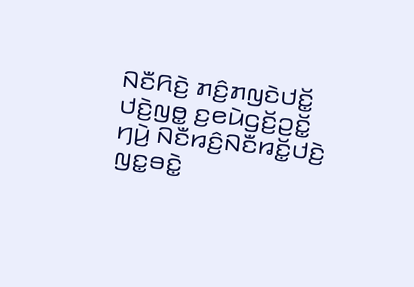ꤡꤢꤪꤖꤢꤧ꤬ ꤊꤢꤨ꤬ꤊꤜꤢꤧꤓꤢꤩ꤭ ꤓꤢꤧ꤬ꤜꤥ꤭ ꤢ꤬ꤕꤣꤧꤞꤢꤩ꤬ꤑꤢꤩ꤭ ꤚꤣꤧ꤬ ꤡꤢꤪꤙꤢꤨ꤬ꤡꤢꤪꤙꤢꤩ꤭ꤓꤢꤧ꤬ ꤜꤢ꤭ꤋꤢꤧ꤭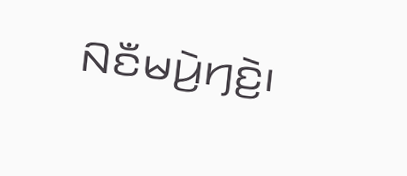ꤡꤢꤪꤗꤣꤧ꤬ꤚꤢꤧ꤬꤯